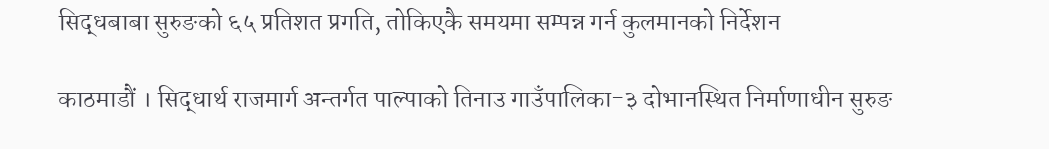सिद्धबाबा सुरुङको ६५ प्रतिशत प्रगति, तोकिएकै समयमा सम्पन्न गर्न कुलमानको निर्देशन

काठमाडौं । सिद्धार्थ राजमार्ग अन्तर्गत पाल्पाको तिनाउ गाउँपालिका-३ दोभानस्थित निर्माणाधीन सुरुङ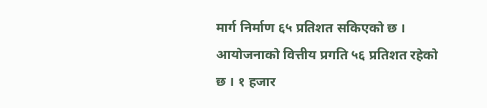मार्ग निर्माण ६५ प्रतिशत सकिएको छ । आयोजनाको वित्तीय प्रगति ५६ प्रतिशत रहेको छ । १ हजार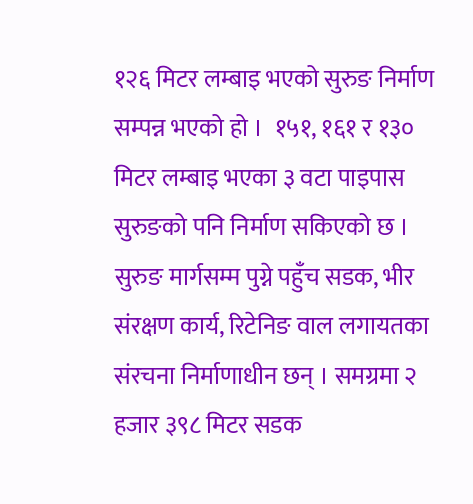१२६ मिटर लम्बाइ भएको सुरुङ निर्माण सम्पन्न भएको हो ।  १५१, १६१ र १३० मिटर लम्बाइ भएका ३ वटा पाइपास सुरुङको पनि निर्माण सकिएको छ । सुरुङ मार्गसम्म पुग्ने पहुँच सडक, भीर संरक्षण कार्य, रिटेनिङ वाल लगायतका संरचना निर्माणाधीन छन् । समग्रमा २ हजार ३९८ मिटर सडक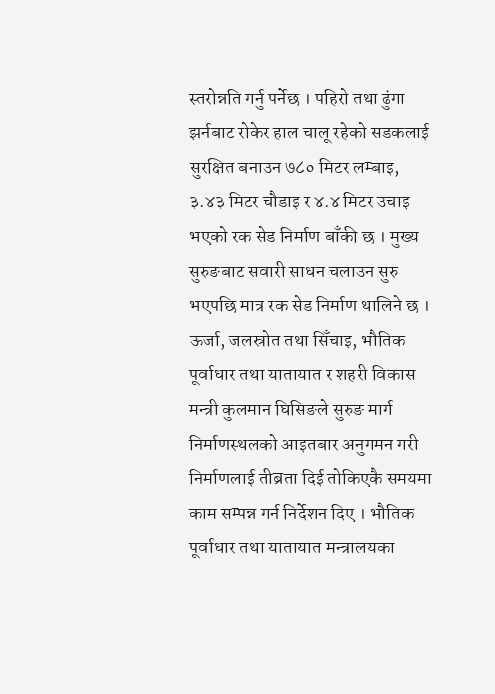स्तरोन्नति गर्नु पर्नेछ । पहिरो तथा ढुंगा झर्नबाट रोकेर हाल चालू रहेको सडकलाई सुरक्षित बनाउन ७८० मिटर लम्बाइ, ३.४३ मिटर चौडाइ र ४.४ मिटर उचाइ भएको रक सेड निर्माण बाँकी छ । मुख्य सुरुङबाट सवारी साधन चलाउन सुरु भएपछि मात्र रक सेड निर्माण थालिने छ । ऊर्जा, जलस्रोत तथा सिँचाइ, भौतिक पूर्वाधार तथा यातायात र शहरी विकास मन्त्री कुलमान घिसिङले सुरुङ मार्ग निर्माणस्थलको आइतबार अनुगमन गरी निर्माणलाई तीब्रता दिई तोकिएकै समयमा काम सम्पन्न गर्न निर्देशन दिए । भौतिक पूर्वाधार तथा यातायात मन्त्रालयका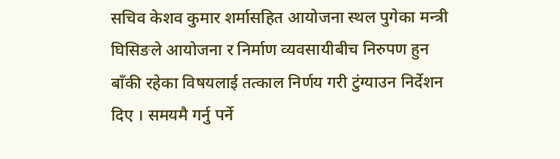सचिव केशव कुमार शर्मासहित आयोजना स्थल पुगेका मन्त्री घिसिङले आयोजना र निर्माण व्यवसायीबीच निरुपण हुन बाँकी रहेका विषयलाई तत्काल निर्णय गरी टुंग्याउन निर्देशन दिए । समयमै गर्नु पर्ने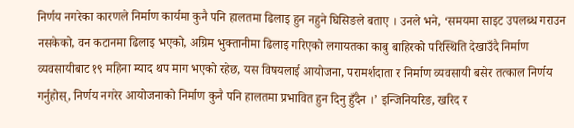निर्णय नगरेका कारणले निर्माण कार्यमा कुनै पनि हालतमा ढिलाइ हुन नहुने घिसिङले बताए । उनले भने, ‘समयमा साइट उपलब्ध गराउन नसकेको, वन कटानमा ढिलाइ भएको, अग्रिम भुक्तानीमा ढिलाइ गरिएको लगायतका काबु बाहिरको परिस्थिति देखाउँदै निर्माण व्यवसायीबाट १९ महिना म्याद थप माग भएको रहेछ, यस विषयलाई आयोजना, परामर्शदाता र निर्माण व्यवसायी बसेर तत्काल निर्णय गर्नुहोस्, निर्णय नगरेर आयोजनाको निर्माण कुनै पनि हालतमा प्रभावित हुन दिनु हुँदैन ।’ इन्जिनियरिङ, खरिद र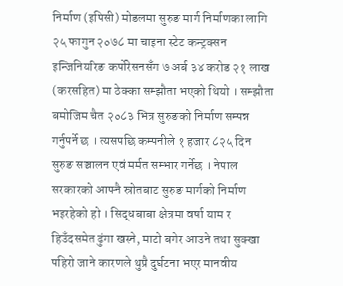निर्माण (इपिसी) मोडलमा सुरुङ मार्ग निर्माणका लागि २५ फागुन २०७८ मा चाइना स्टेट कन्ट्रक्सन इन्जिनियरिङ कर्पोरेसनसँग ७ अर्ब ३४ करोड २१ लाख (करसहित) मा ठेक्का सम्झौता भएको थियो । सम्झौता बमोजिम चैत २०८३ भित्र सुरुङको निर्माण सम्पन्न गर्नुपर्ने छ । त्यसपछि कम्पनीले १ हजार ८२५ दिन सुरुङ सञ्चालन एवं मर्मत सम्भार गर्नेछ । नेपाल सरकारको आफ्नै स्रोतबाट सुरुङ मार्गको निर्माण भइरहेको हो । सिद्धबाबा क्षेत्रमा वर्षा याम र हिउँदसमेत ढुंगा खस्ने, माटो बगेर आउने तथा सुक्खा पहिरो जाने कारणले थुप्रै दुर्घटना भएर मानवीय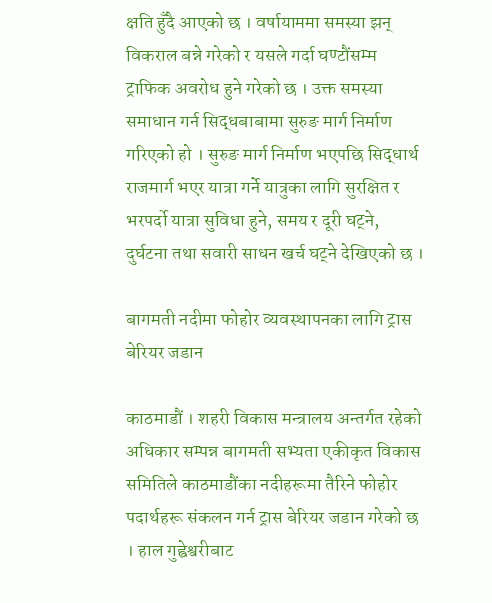क्षति हुँदै आएको छ । वर्षायाममा समस्या झन् विकराल बन्ने गरेको र यसले गर्दा घण्टौंसम्म ट्राफिक अवरोध हुने गरेको छ । उक्त समस्या समाधान गर्न सिद्धबाबामा सुरुङ मार्ग निर्माण गरिएको हो । सुरुङ मार्ग निर्माण भएपछि सिद्धार्थ राजमार्ग भएर यात्रा गर्ने यात्रुका लागि सुरक्षित र भरपर्दो यात्रा सुविधा हुने, समय र दूरी घट्ने, दुर्घटना तथा सवारी साधन खर्च घट्ने देखिएको छ ।

बागमती नदीमा फोहोर व्यवस्थापनका लागि ट्रास बेरियर जडान

काठमाडौं । शहरी विकास मन्त्रालय अन्तर्गत रहेको अधिकार सम्पन्न बागमती सभ्यता एकीकृत विकास समितिले काठमाडौंका नदीहरूमा तैरिने फोहोर पदार्थहरू संकलन गर्न ट्रास बेरियर जडान गरेको छ । हाल गुह्वेश्वरीबाट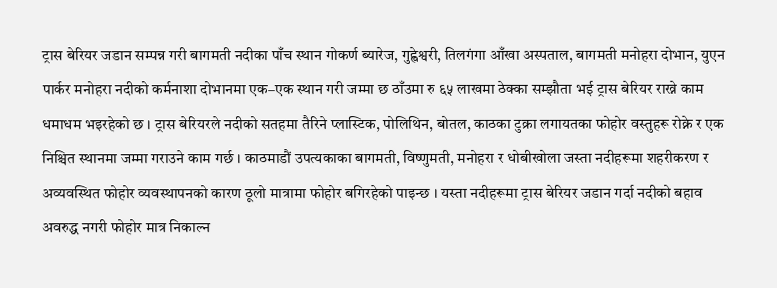ट्रास बेरियर जडान सम्पन्न गरी बागमती नदीका पाँच स्थान गोकर्ण ब्यारेज, गुह्वेश्वरी, तिलगंगा आँखा अस्पताल, बागमती मनोहरा दोभान, युएन पार्कर मनोहरा नदीको कर्मनाशा दोभानमा एक–एक स्थान गरी जम्मा छ ठाँउमा रु ६५ लाखमा ठेक्का सम्झौता भई ट्रास बेरियर राख्ने काम धमाधम भइरहेको छ । ट्रास बेरियरले नदीको सतहमा तैरिने प्लास्टिक, पोलिथिन, बोतल, काठका टुक्रा लगायतका फोहोर वस्तुहरू रोक्ने र एक निश्चित स्थानमा जम्मा गराउने काम गर्छ । काठमाडौं उपत्यकाका बागमती, विष्णुमती, मनोहरा र धोबीखोला जस्ता नदीहरूमा शहरीकरण र अव्यवस्थित फोहोर व्यवस्थापनको कारण ठूलो मात्रामा फोहोर बगिरहेको पाइन्छ । यस्ता नदीहरूमा ट्रास बेरियर जडान गर्दा नदीको बहाव अवरुद्ध नगरी फोहोर मात्र निकाल्न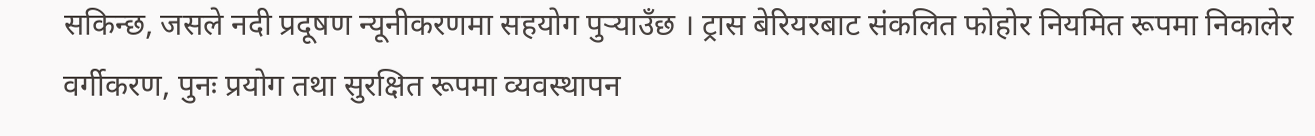सकिन्छ, जसले नदी प्रदूषण न्यूनीकरणमा सहयोग पुर्‍याउँछ । ट्रास बेरियरबाट संकलित फोहोर नियमित रूपमा निकालेर वर्गीकरण, पुनः प्रयोग तथा सुरक्षित रूपमा व्यवस्थापन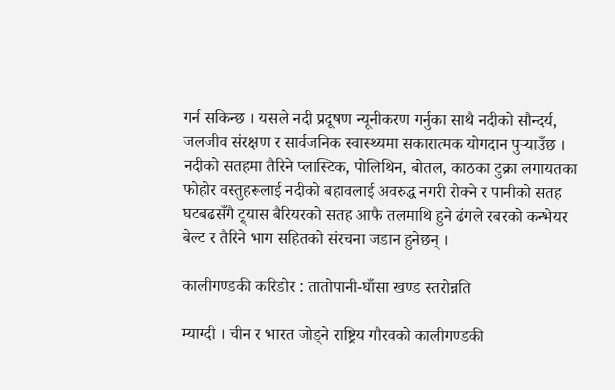गर्न सकिन्छ । यसले नदी प्रदूषण न्यूनीकरण गर्नुका साथै नदीको सौन्दर्य, जलजीव संरक्षण र सार्वजनिक स्वास्थ्यमा सकारात्मक योगदान पुर्‍याउँछ । नदीको सतहमा तैरिने प्लास्टिक, पोलिथिन, बोतल, काठका टुक्रा लगायतका फोहोर वस्तुहरूलाई नदीको बहावलाई अवरुद्ध नगरी रोक्ने र पानीको सतह घटबढसँगै ट्र्यास बैरियरको सतह आफै तलमाथि हुने ढंगले रबरको कन्भेयर बेल्ट र तैरिने भाग सहितको संरचना जडान हुनेछन् ।

कालीगण्डकी करिडोर : तातोपानी-घाँसा खण्ड स्तरोन्नति

म्याग्दी । चीन र भारत जोड्ने राष्ट्रिय गौरवको कालीगण्डकी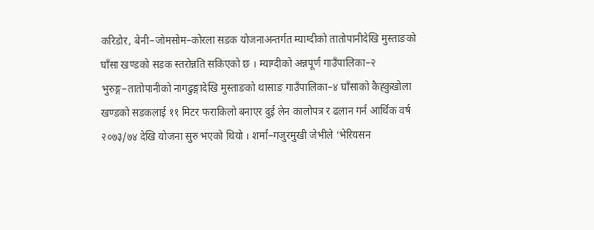करिडोर, बेनी–जोमसोम–कोरला सडक योजनाअन्तर्गत म्याग्दीको तातोपानीदेखि मुस्ताङको घाँसा खण्डको सडक स्तरोन्नति सकिएको छ । म्याग्दीको अन्नपूर्ण गाउँपालिका–२ भुरुङ्ग–तातोपानीको नागढुङ्गादेखि मुस्ताङको थासाङ गाउँपालिका–४ घाँसाको कैह्कुखोला खण्डको सडकलाई ११ मिटर फराकिलो बनाएर दुई लेन कालोपत्र र ढलान गर्न आर्थिक वर्ष २०७३/७४ देखि योजना सुरु भएको थियो । शर्मा–गजुरमुखी जेभीले ‘भेरियसन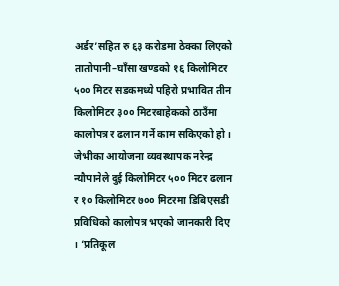अर्डर’सहित रु ६३ करोडमा ठेक्का लिएको तातोपानी–घाँसा खण्डको १६ किलोमिटर ५०० मिटर सडकमध्ये पहिरो प्रभावित तीन किलोमिटर ३०० मिटरबाहेकको ठाउँमा कालोपत्र र ढलान गर्ने काम सकिएको हो । जेभीका आयोजना व्यवस्थापक नरेन्द्र न्यौपानेले दुई किलोमिटर ५०० मिटर ढलान र १० किलोमिटर ७०० मिटरमा डिबिएसडी प्रविधिको कालोपत्र भएको जानकारी दिए । ‘प्रतिकूल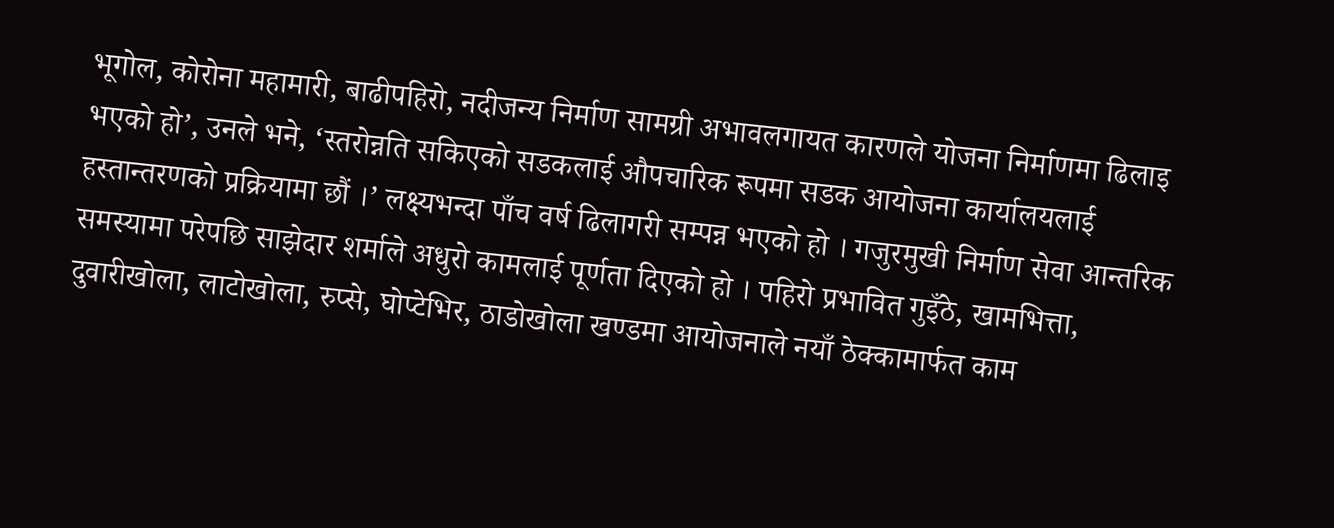भूगोल, कोरोना महामारी, बाढीपहिरो, नदीजन्य निर्माण सामग्री अभावलगायत कारणले योजना निर्माणमा ढिलाइ भएको हो’, उनले भने, ‘स्तरोन्नति सकिएको सडकलाई औपचारिक रूपमा सडक आयोजना कार्यालयलाई हस्तान्तरणको प्रक्रियामा छौं ।’ लक्ष्यभन्दा पाँच वर्ष ढिलागरी सम्पन्न भएको हो । गजुरमुखी निर्माण सेवा आन्तरिक समस्यामा परेपछि साझेदार शर्माले अधुरो कामलाई पूर्णता दिएको हो । पहिरो प्रभावित गुइँठे, खामभित्ता, दुवारीखोला, लाटोखोला, रुप्से, घोप्टेभिर, ठाडोखोला खण्डमा आयोजनाले नयाँ ठेक्कामार्फत काम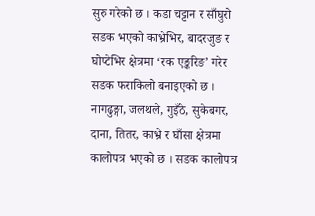सुरु गरेको छ । कडा चट्टान र साँघुरो सडक भएको काभ्रेभिर, बादरजुङ र घोप्टेभिर क्षेत्रमा ‘रक एङ्करिङ’ गरेर सडक फराकिलो बनाइएको छ । नागढुङ्गा, जलथले, गुइँठे, सुकेबगर, दाना, तितर, काभ्रे र घाँसा क्षेत्रमा कालोपत्र भएको छ । सडक कालोपत्र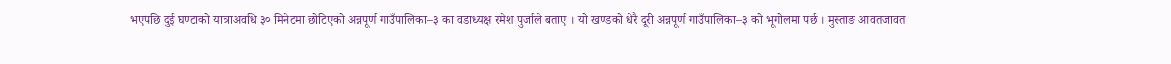भएपछि दुई घण्टाको यात्राअवधि ३० मिनेटमा छोटिएको अन्नपूर्ण गाउँपालिका–३ का वडाध्यक्ष रमेश पुर्जाले बताए । यो खण्डको धेरै दूरी अन्नपूर्ण गाउँपालिका–३ को भूगोलमा पर्छ । मुस्ताङ आवतजावत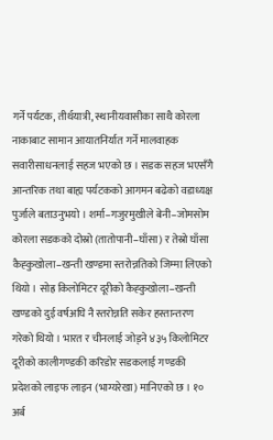गर्ने पर्यटक, तीर्थयात्री, स्थानीयवासीका साथै कोरला नाकाबाट सामान आयातनिर्यात गर्ने मालवाहक सवारीसाधनलाई सहज भएको छ । सडक सहज भएसँगै आन्तरिक तथा बाह्य पर्यटकको आगमन बढेको वडाध्यक्ष पुर्जाले बताउनुभयो । शर्मा–गजुरमुखीले बेनी–जोमसोम कोरला सडकको दोस्रो (तातोपानी–घाँसा) र तेस्रो घाँसा कैह्कुखोला–खन्ती खण्डमा स्तरोन्नतिको जिम्मा लिएको थियो । सोह्र किलोमिटर दूरीको कैह्कुखोला–खन्ती खण्डको दुई वर्षअघि नै स्तरोन्नति सकेर हस्तान्तरण गरेको थियो । भारत र चीनलाई जोड्ने ४३५ किलोमिटर दूरीको कालीगण्डकी करिडोर सडकलाई गण्डकी प्रदेशको लाइफ लाइन (भाग्यरेखा) मानिएको छ । १० अर्ब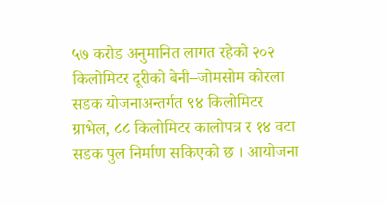५७ करोड अनुमानित लागत रहेको २०२ किलोमिटर दूरीको बेनी–जोमसोम कोरला सडक योजनाअन्तर्गत ९४ किलोमिटर ग्राभेल, ८८ किलोमिटर कालोपत्र र १४ वटा सडक पुल निर्माण सकिएको छ । आयोजना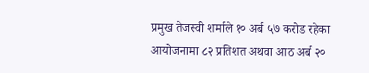प्रमुख तेजस्वी शर्माले १० अर्ब ५७ करोड रहेका आयोजनामा ८२ प्रतिशत अथवा आठ अर्ब २०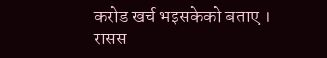करोड खर्च भइसकेको बताए । रासस